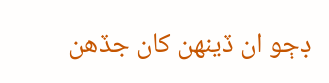ڊڄو ان ڏينهن کان جڏهن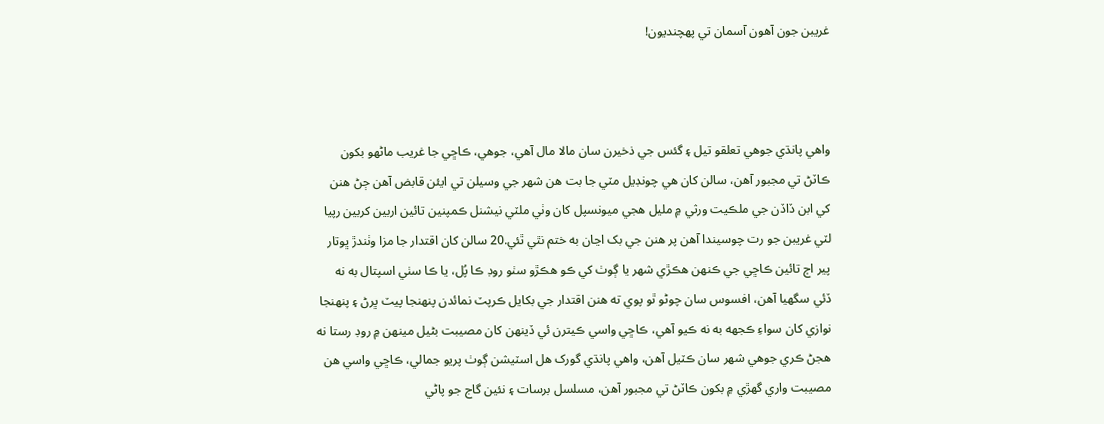غريبن جون آهون آسمان تي پهچنديون!



واهي پانڌي جوهي تعلقو تيل ۽ گئس جي ذخيرن سان مالا مال آهي، جوهي، ڪاڇي جا غريب ماڻهو بکون ڪاٽڻ تي مجبور آهن، سالن کان هي چونڊيل مٽي جا بت هن شهر جي وسيلن تي ايئن قابض آھن ڄڻ ھنن کي ابن ڏاڏن جي ملڪيت ورثي ۾ مليل هجي ميونسپل کان وٺي ملٽي نيشنل ڪمپنين تائين اربين کربين رپيا لٽي غريبن جو رت چوسيندا آهن پر هنن جي بک اڃان به ختم نٿي ٿئي.20 سالن کان اقتدار جا مزا وٺندڙ ڀوتار پير اڄ تائين ڪاڇي جي ڪنهن هڪڙي شهر يا ڳوٺ کي ڪو هڪڙو سٺو روڊ ڪا پُل، يا ڪا سٺي اسپتال به نه ڏئي سگهيا آهن، افسوس سان چوڻو ٿو پوي ته هنن اقتدار جي بکايل ڪرپٽ نمائدن پنهنجا پيٽ ڀرڻ ۽ پنهنجا نوازي کان سواءِ ڪجهه به نه ڪيو آهي، ڪاڇي واسي ڪيترن ئي ڏينهن کان مصيبت بڻيل مينهن ۾ روڊ رستا نه ھجڻ ڪري جوهي شهر سان ڪٽيل آهن، واهي پانڌي گورک هل اسٽيشن ڳوٺ پريو جمالي، ڪاڇي واسي هن مصيبت واري گهڙي ۾ بکون ڪاٽڻ تي مجبور آهن، مسلسل برسات ۽ نئين گاج جو پاڻي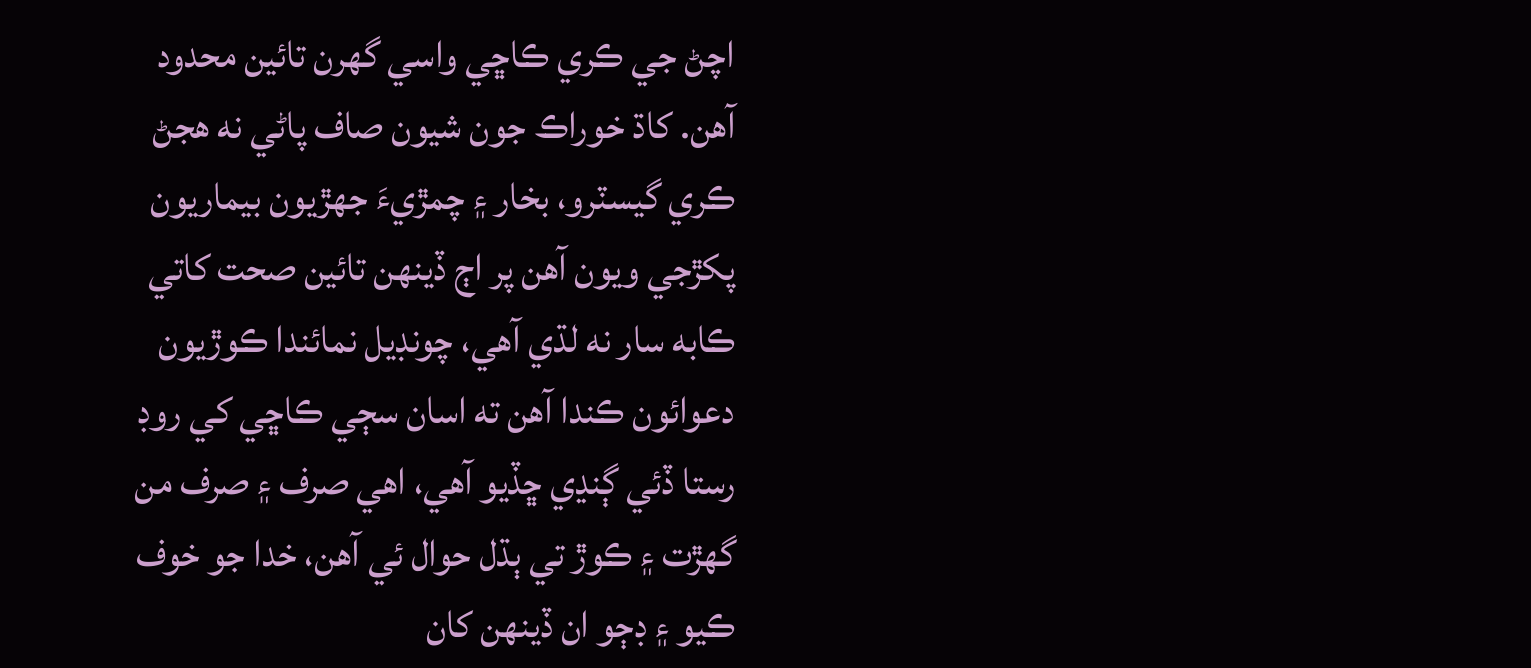اچڻ جي ڪري ڪاڇي واسي گهرن تائين محدود آهن. کاڌ خوراڪ جون شيون صاف پاڻي نه هجڻ ڪري گيسٽرو، بخار ۽ چمڙيءَ جهڙيون بيماريون پکڙجي ويون آهن پر اڄ ڏينهن تائين صحت کاتي ڪابه سار نه لڌي آهي، چونڊيل نمائندا ڪوڙيون دعوائون ڪندا آهن ته اسان سڄي ڪاڇي کي روڊ رستا ڏئي ڳنڍي ڇڏيو آهي، اهي صرف ۽ صرف من گهڙت ۽ ڪوڙ تي ٻڌل حوال ئي آهن، خدا جو خوف ڪيو ۽ ڊڄو ان ڏينهن کان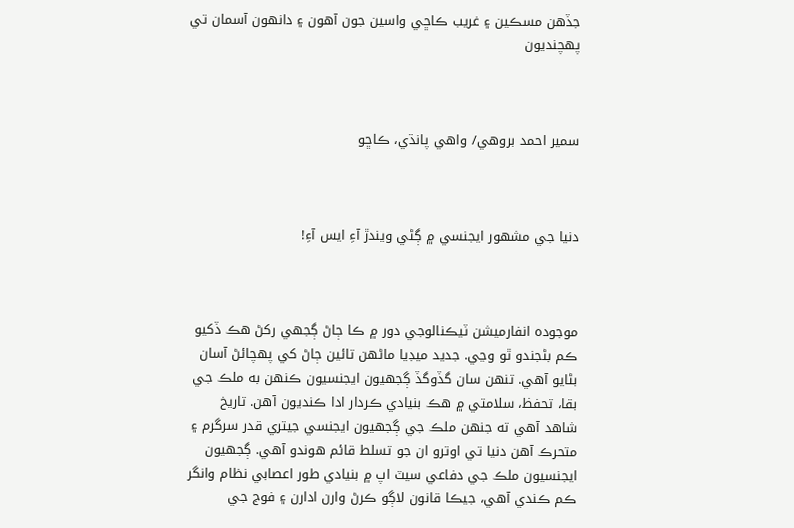جڏهن مسڪين ۽ غريب ڪاڇي واسين جون آهون ۽ دانهون آسمان تي پهچنديون



سمير احمد بروهي/ واهي پانڌي، ڪاڇو



دنيا جي مشهور ايجنسي ۾ ڳڻي ويندڙ آءِ ايس آءِ!



موجوده انفارميشن ٽيڪنالوجي دور ۾ ڪا ڄاڻ ڳجھي رکڻ هڪ ڏکيو ڪم بڻجندو ٿو وڃي. جديد ميڊيا ماڻهن تائين ڄاڻ کي پهچائڻ آسان بڻايو آهي. تنهن سان گڏوگڏ ڳجھيون ايجنسيون ڪنهن به ملڪ جي بقا، تحفظ، سلامتي ۾ هڪ بنيادي ڪردار ادا ڪنديون آهن. تاريخ شاهد آهي ته جنهن ملڪ جي ڳجھيون ايجنسي جيتري قدر سرگرم ۽ متحرڪ آهن دنيا تي اوترو ان جو تسلط قائم هوندو آهي. ڳجھيون ايجنسيون ملڪ جي دفاعي سيٽ اپ ۾ بنيادي طور اعصابي نظام وانگر ڪم ڪندي آهي، جيڪا قانون لاڳو ڪرڻ وارن ادارن ۽ فوج جي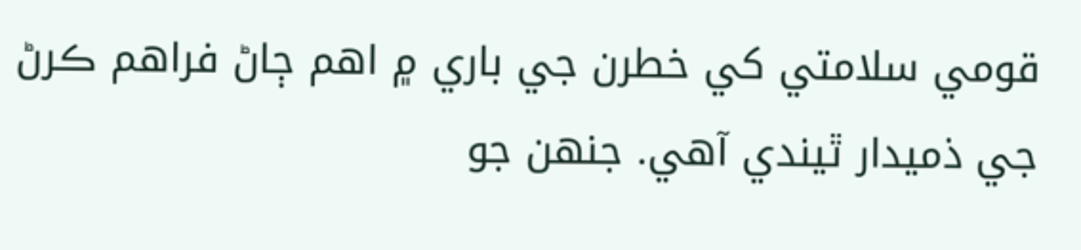قومي سلامتي کي خطرن جي باري ۾ اهم ڄاڻ فراهم ڪرڻ جي ذميدار ٿيندي آهي. جنهن جو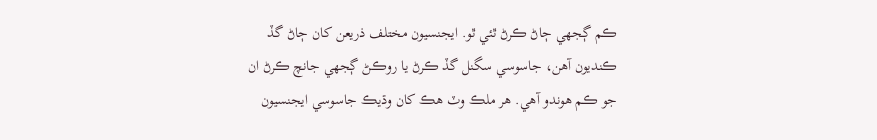ڪم ڳجھي ڄاڻ ڪرڻ ٿئي ٿو. ايجنسيون مختلف ذريعن کان ڄاڻ گڏ ڪنديون آهن، جاسوسي سگنل گڏ ڪرڻ يا روڪڻ ڳجھي جانچ ڪرڻ ان جو ڪم هوندو آهي. هر ملڪ وٽ هڪ کان وڌيڪ جاسوسي ايجنسيون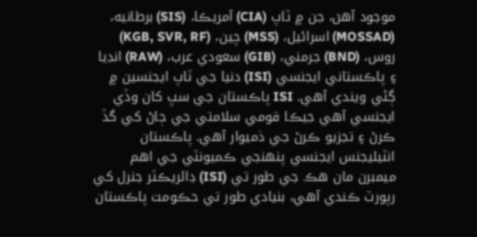موجود آهن، جن ۾ ٽاپ (CIA) آمريڪا، (SIS) برطانيه، (MOSSAD) اسرائيل، (MSS) چين، (KGB, SVR, RF) روس، (BND) جرمني، (GIB) سعودي عرب، (RAW) انڊيا ۽ پاڪستاني ايجنسي (ISI) دنيا جي ٽاپ ايجنسين ۾ ڳڻي ويندي آهي. ISI پاڪستان جي سڀ کان وڏي ايجنسي آهي جيڪا قومي سلامتي جي ڄاڻ کي گڏ ڪرڻ ۽ تجزيو ڪرڻ جي ذميوار آهي. پاڪستان انٽيليجنس ايجنسي پنهنجي ڪميونٽي جي اهم ميمبرن مان هڪ جي طور تي (ISI) ڊائريڪٽر جنرل کي رپورٽ ڪندي آهي، بنيادي طور تي حڪومت پاڪستان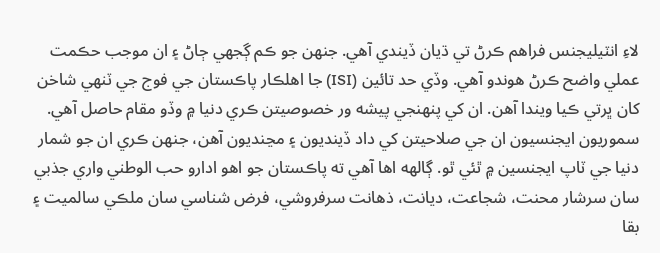لاءِ انٽيليجنس فراهم ڪرڻ تي ڌيان ڏيندي آهي. جنهن جو ڪم ڳجھي ڄاڻ ۽ ان موجب حڪمت عملي واضح ڪرڻ هوندو آهي. وڏي حد تائين (ISI) جا اهلڪار پاڪستان جي فوج جي ٽنهي شاخن کان ڀرتي ڪيا ويندا آهن. ان کي پنهنجي پيشه ور خصوصيتن ڪري دنيا ۾ وڏو مقام حاصل آهي. سموريون ايجنسيون ان جي صلاحيتن کي داد ڏينديون ۽ مڃنديون آهن، جنهن ڪري ان جو شمار دنيا جي ٽاپ ايجنسين ۾ ٿئي ٿو. ڳالهه اها آهي ته پاڪستان جو اهو ادارو حب الوطني واري جذبي سان سرشار محنت، شجاعت، ديانت، ذهانت سرفروشي، فرض شناسي سان ملڪي سالميت ۽ بقا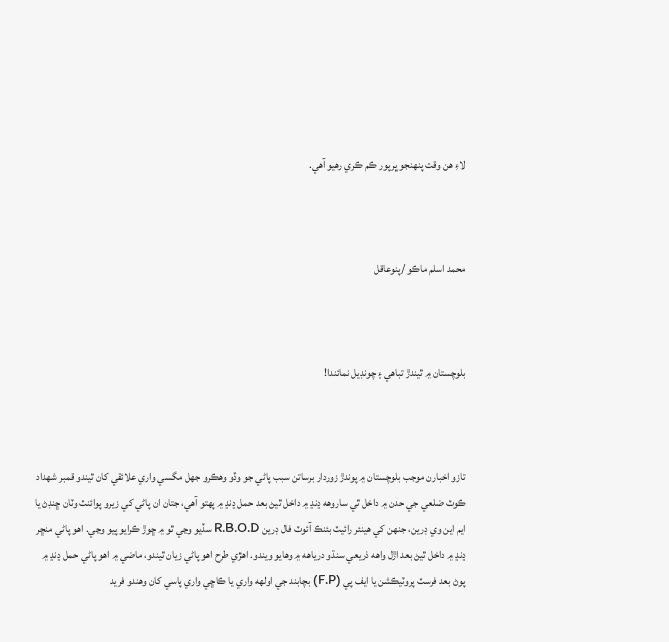لاءِ هن وقت پنهنجو ڀرپور ڪم ڪري رهيو آهي.



محمد اسلم ماڪو /پنوعاقل



بلوچستان ۾ ٿيندڙ تباهي ۽ چونڊيل نمائندا!



تازو اخبارن موجب بلوچستان ۾ پوندڙ زوردار برساتن سبب پاڻي جو وڏو وهڪرو جھل مگسي واري علائقي کان ٿيندو قمبر شهداد ڪوٽ ضلعي جي حدن ۾ داخل ٿي ساروهه ڍنڍ ۾ داخل ٿيڻ بعد حمل ڍنڍ ۾ پهتو آهي، جتان ان پاڻي کي زيرو پوائنٽ وٽان ڇنڊڻ يا ايم اين وي ڊرين، جنهن کي هينئر رائيٽ بئنڪ آئوٽ فال ڊرين R.B.O.D سڏيو وڃي ٿو ۾ ڇوڙ ڪرايو پيو وڃي. اهو پاڻي منڇر ڍنڍ ۾ داخل ٿيڻ بعد اڙل واهه ذريعي سنڌو درياهه ۾ وهايو ويندو. اهڙي طرح اهو پاڻي زيان ٿيندو، ماضي ۾ اهو پاڻي حمل ڍنڍ ۾ پوڻ بعد فرسٽ پروٽيڪشن يا ايف پي (F.P) بچابند جي اولھه واري يا ڪاڇي واري پاسي کان وهندو فريد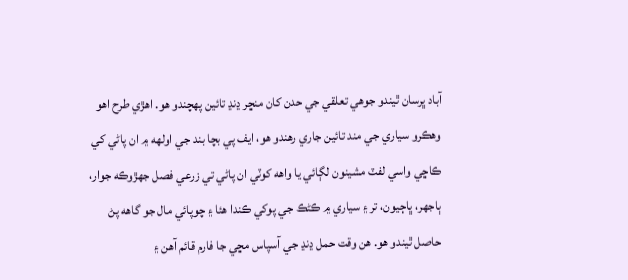آباد ڀرسان ٿيندو جوهي تعلقي جي حدن کان منڇر ڍنڍ تائين پهچندو هو. اهڙي طرح اهو وهڪرو سياري جي مند تائين جاري رهندو هو، ايف پي بچا بند جي اولھه ۾ ان پاڻي کي ڪاڇي واسي لفٽ مشينون لڳائي يا واهه کوٽي ان پاڻي تي زرعي فصل جھڙوڪه جوار، ٻاجھر، ڀاڄيون، تر ۽ سياري ۾ ڪڻڪ جي پوکي ڪندا هئا ۽ چوپائي مال جو گاهه پڻ  حاصل ٿيندو هو. هن وقت حمل ڍنڍ جي آسپاس مڇي جا فارم قائم آهن ۽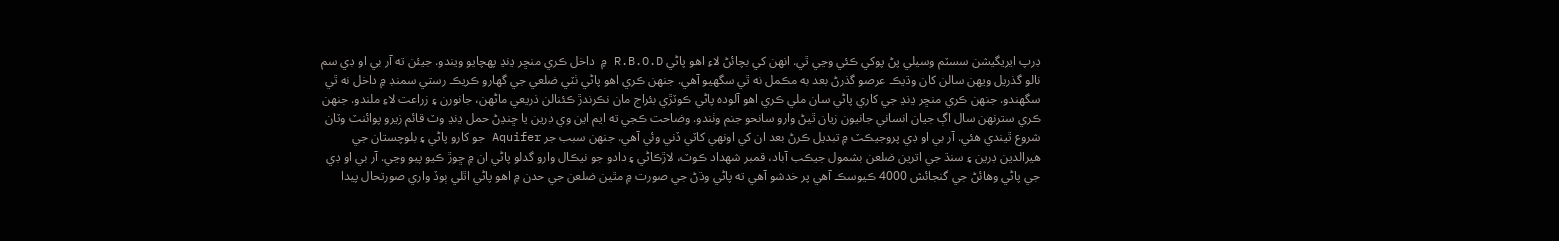ڊرپ ايريگيشن سسٽم وسيلي پڻ پوکي ڪئي وڃي ٿي. انهن کي بچائڻ لاءِ اهو پاڻي R.B.O.D ۾ داخل ڪري منڇر ڍنڍ پهچايو ويندو. جيئن ته آر بي او ڊي سم نالو گذريل ويهن سالن کان وڌيڪ عرصو گذرڻ بعد به مڪمل نه ٿي سگهيو آهي. جنهن ڪري اهو پاڻي ٺٽي ضلعي جي گھارو ڪريڪ رستي سمنڊ ۾ داخل نه ٿي سگهندو. جنهن ڪري منڇر ڍنڍ جي کاري پاڻي سان ملي ڪري اهو آلوده پاڻي ڪوٽڙي بئراج مان نڪرندڙ ڪئنالن ذريعي ماڻهن، جانورن ۽ زراعت لاءِ ملندو. جنهن ڪري سترنهن سال اڳ جيان انساني جانيون زيان ٿيڻ وارو سانحو جنم وٺندو. وضاحت ڪجي ته ايم اين وي ڊرين يا ڇنڍڻ حمل ڍنڍ وٽ قائم زيرو پوائنٽ وٽان شروع ٿيندي هئي. آر بي او ڊي پروجيڪٽ ۾ تبديل ڪرڻ بعد ان کي اونهي کاٽي ڏني وئي آهي. جنهن سبب جر Aquifer جو کارو پاڻي ۽ بلوچستان جي هيرالدين ڊرين ۽ سنڌ جي اترين ضلعن بشمول جيڪب آباد، قمبر شهداد ڪوٽ، لاڙڪاڻي ۽ دادو جو نيڪال وارو گدلو پاڻي ان ۾ ڇوڙ ڪيو پيو وڃي. آر بي او ڊي جي پاڻي وهائڻ جي گنجائش 4000 ڪيوسڪ آهي پر خدشو آهي ته پاڻي وڌڻ جي صورت ۾ مٿين ضلعن جي حدن ۾ اهو پاڻي اٿلي ٻوڏ واري صورتحال پيدا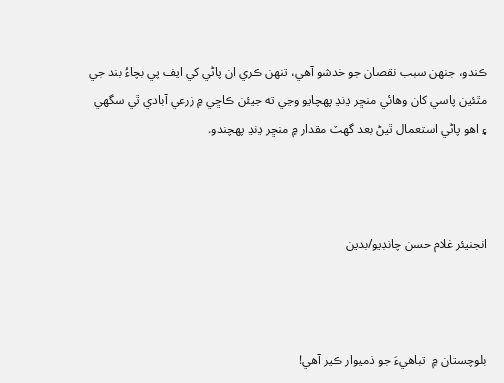ڪندو، جنهن سبب نقصان جو خدشو آهي، تنهن ڪري ان پاڻي کي ايف پي بچاءُ بند جي مٿئين پاسي کان وهائي منڇر ڍنڍ پهچايو وڃي ته جيئن ڪاڇي ۾ زرعي آبادي ٿي سگهي ۽ اهو پاڻي استعمال ٿيڻ بعد گھٽ مقدار ۾ منڇر ڍنڍ پهچندو.



انجنيئر غلام حسن چانڊيو/بدين



بلوچستان ۾  تباهيءَ جو ذميوار ڪير آهي!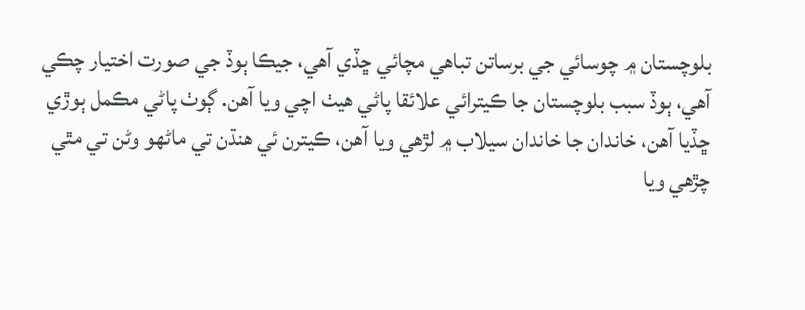بلوچستان ۾ چوسائي جي برساتن تباھي مچائي ڇڏي آهي، جيڪا ٻوڏ جي صورت اختيار چڪي آھي، ٻوڏ سبب بلوچستان جا ڪيترائي علائقا پاڻي ھيٺ اچي ويا آھن. ڳوٺ پاڻي مڪمل ٻوڙي ڇڏيا آھن، خاندان جا خاندان سيلاب ۾ لڙھي ويا آھن، ڪيترن ئي ھنڌن تي ماڻھو وڻن تي مٿي چڙھي ويا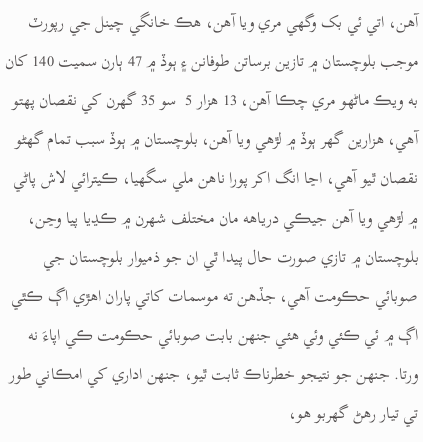آھن، اتي ئي بک وگھي مري ويا آھن، ھڪ خانگي چينل جي رپورٽ موجب بلوچستان ۾ تازين برساتن طوفانن ۽ ٻوڏ ۾ 47 ٻارن سميت 140 کان به ويڪ ماڻھو مري چڪا آھن، 13 ھزار 5  سو 35 گھرن کي نقصان پھتو آھي، ھزارين گھر ٻوڏ ۾ لڙھي ويا آھن، بلوچستان ۾ ٻوڏ سبب تمام گھڻو نقصان ٿيو آھي، اڃا انگ اکر پورا ناھن ملي سگھيا، ڪيترائي لاش پاڻي ۾ لڙھي ويا آهن جيڪي درياهه مان مختلف شھرن ۾ ڪڍيا پيا وڃن، بلوچستان ۾ تازي صورت حال پيدا ٿي ان جو ذميوار بلوچستان جي صوبائي حڪومت آھي، جڏھن ته موسمات کاتي پاران اھڙي اڳ ڪٿي اڳ ۾ ئي ڪئي وئي ھئي جنھن بابت صوبائي حڪومت ڪي اپاءَ نه ورتا. جنھن جو نتيجو خطرناڪ ثابت ٿيو، جنھن اداري کي امڪاني طور تي تيار رھڻ گھربو ھو،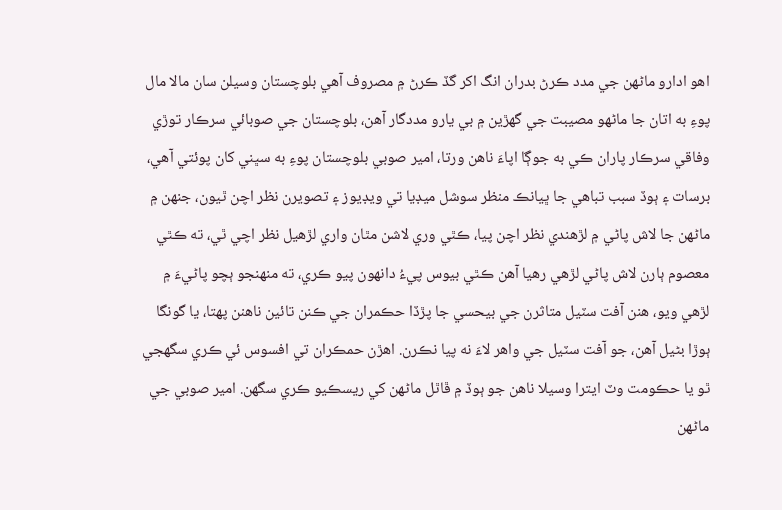اھو ادارو ماڻھن جي مدد ڪرڻ بدران انگ اکر گڏ ڪرڻ ۾ مصروف آھي بلوچستان وسيلن سان مالا مال پوءِ به اتان جا ماڻھو مصيبت جي گھڙين ۾ بي يارو مددگار آھن، بلوچستان جي صوبائي سرڪار توڙي وفاقي سرڪار پاران ڪي به جوڳا اپاءَ ناھن ورتا، امير صوبي بلوچستان پوءِ به سڀني کان پوئتي آهي، برسات ۽ ٻوڏ سبب تباهي جا ڀيانڪ منظر سوشل ميڊيا تي ويڊيوز ۽ تصويرن نظر اچن ٿيون، جنھن ۾ ماڻھن جا لاش پاڻي ۾ لڙھندي نظر اچن پيا، ڪٿي وري لاشن مٿان واري لڙھيل نظر اچي ٿي، ته ڪٿي معصوم ٻارن لاش پاڻي لڙھي رھيا آھن ڪٿي بيوس پيءُ دانھون پيو ڪري، ته منھنجو ٻچو پاڻيءَ ۾ لڙھي ويو، ھنن آفت سٽيل متاثرن جي بيحسي جا پڙڏا حڪمران جي ڪنن تائين ناھنن پھتا، يا گونگا ٻوڙا بڻيل آھن، جو آفت سٽيل جي واھر لاءَ نه پيا نڪرن. اھڙن حمڪران تي افسوس ئي ڪري سگھجي ٿو يا حڪومت وٽ ايترا وسيلا ناھن جو ٻوڏ ۾ ڦاٿل ماڻھن کي ريسڪيو ڪري سگھن. امير صوبي جي ماڻھن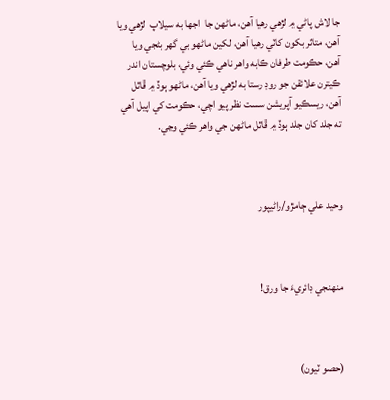جا لاش پاڻي ۾ لڙھي رھيا آھن، ماڻھن جا  اجھا به سيلاپ  لڙھي ويا آهن، متاثر بکون کاٽي رھيا آھن، لکين ماڻھو بي گھر بڻجي ويا آھن، حڪومت طرفان ڪابه واھر ناھي ڪئي وئي، بلوچستان اندر ڪيترن علائقن جو روڊ رستا به لڙھي ويا آهن، ماڻھو ٻوڏ ۾ ڦاٿل آھن، ريسڪيو آپريشن سست نظر پيو اچي، حڪومت کي اپيل آھي ته جلد کان جلد ٻوڏ ۾ ڦاٿل ماڻھن جي واھر ڪئي وڃي.



وحيد علي ڄامڙو/راڻيپور



منهنجي ڊائريءَ جا ورق!



(حصو ٽيون)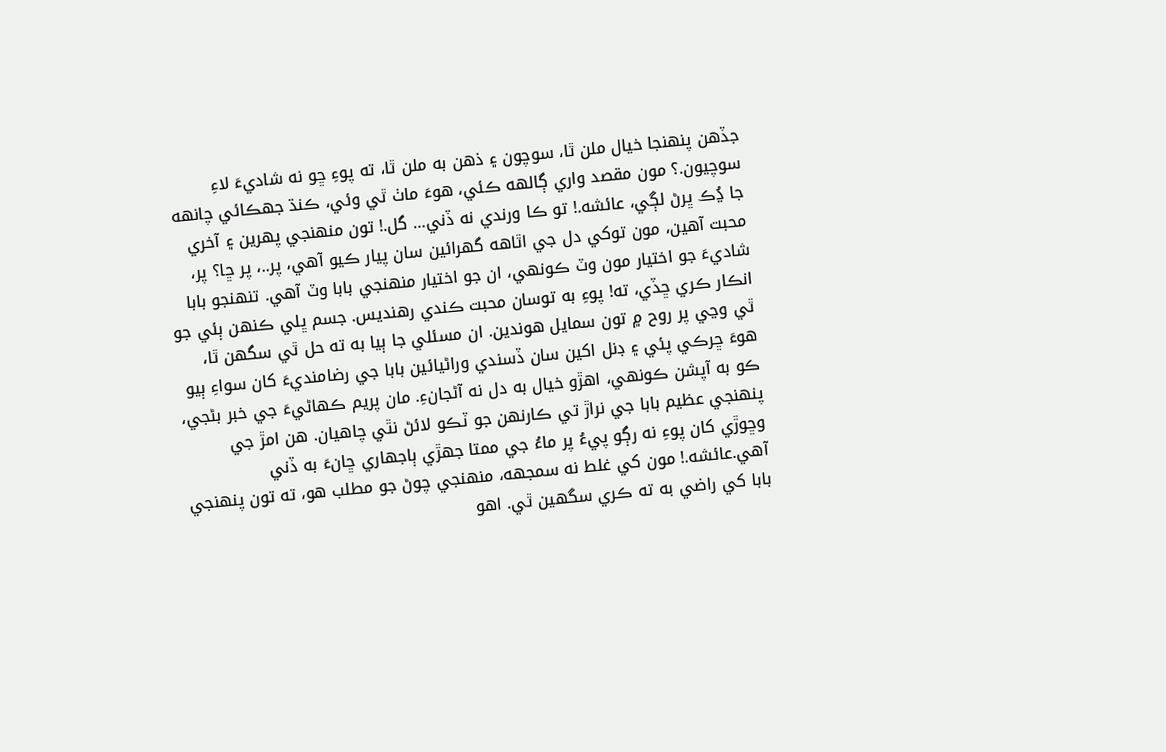جڏهن پنھنجا خيال ملن ٿا، سوچون ۽ ذهن به ملن ٿا، ته پوءِ ڇو نه شاديءَ لاءِ سوچيون.؟ مون مقصد واري ڳالهه ڪئي، هوءَ ماٺ ٿي وئي، ڪنڌ جهڪائي چانهه جا ڍُڪ ڀرڻ لڳي، عائشه.! تو ڪا ورندي نه ڏني… گل.! تون منھنجي پھرين ۽ آخري محبت آهين، مون توکي دل جي اٿاهه گھرائين سان پيار ڪيو آهي، پر..، پر ڇا؟ پر، شاديءَ جو اختيار مون وٽ ڪونهي، ان جو اختيار منھنجي بابا وٽ آهي. تنھنجو بابا انڪار ڪري ڇڏي، ته! پوءِ به توسان محبت ڪندي رهنديس. جسم ڀلي ڪنھن ٻئي جو ٿي وڃي پر روح ۾ تون سمايل هوندين. ان مسئلي جا ٻيا به ته حل ٿي سگهن ٿا، هوءَ ڇرڪي پئي ۽ ڊنل اکين سان ڏسندي وراڻيائين بابا جي رضامنديءَ کان سواءِ ٻيو ڪو به آپشن ڪونهي، اهڙو خيال به دل نه آڻجانءِ. مان پريم ڪھاڻيءَ جي خبر بڻجي، پنھنجي عظيم بابا جي نراڙ تي ڪارنھن جو ٽڪو لائڻ نٿي چاهيان. هن امڙ جي وڇوڙي کان پوءِ نه رڳو پيءُ پر ماءُ جي ممتا جھڙي ٻاجهاري ڇانءَ به ڏني آهي.عائشه.! مون کي غلط نه سمجهه، منھنجي چوڻ جو مطلب هو، ته تون پنھنجي بابا کي راضي به ته ڪري سگهين ٿي. اهو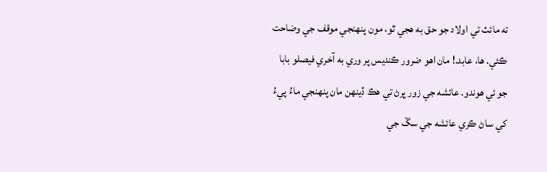ته مائٽ تي اولاد جو حق به هجي ٿو، مون پنھنجي موقف جي وضاحت ڪئي. ها، عابد.! مان اهو ضرور ڪنديس پر وري به آخري فيصلو بابا جو ئي هوندو. عائشه جي زور ڀرڻ تي هڪ ڏينھن مان پنھنجي ماءُ پيءُ کي ساڻ ڪري عائشه جي سڱ جي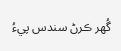گُهر ڪرڻ سندس پيءُ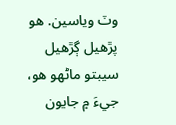وٽ وياسين. هو پڙهيل ڳڙهيل سيبتو ماڻهو هو، جيءَ ۾ جايون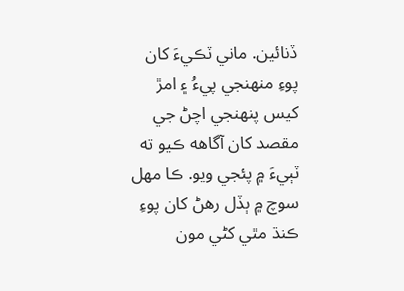ڏنائين. ماني ٽڪيءَ کان پوءِ منھنجي پيءُ ۽ امڙ کيس پنھنجي اچڻ جي مقصد کان آگاهه ڪيو ته ٽٻيءَ ۾ پئجي ويو. ڪا مھل سوچ ۾ ٻڏل رهڻ کان پوءِ ڪنڌ مٿي کڻي مون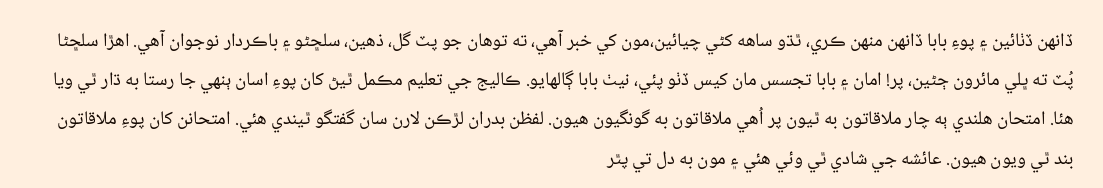ڏانھن ڏٺائين ۽ پوءِ بابا ڏانھن منھن ڪري، ٿڌو ساهه کڻي چيائين،مون کي خبر آهي، ته توهان جو پٽ گل، ذهين، سلڇڻو ۽ باڪردار نوجوان آهي. اهڙا سلڇڻا پُٽ ته ڀلي مائرون ڄڻين، پر! امان ۽ بابا تجسس مان کيس ڏٺو پئي، نيٺ بابا ڳالهايو. ڪاليج جي تعليم مڪمل ٿيڻ کان پوءِ اسان ٻنهي جا رستا به ڌار ٿي ويا هئا. امتحان هلندي ٻه چار ملاقاتون به ٿيون پر اُهي ملاقاتون به گونگيون هيون. لفظن بدران لڙڪن لارن سان گفتگو ٿيندي هئي. امتحانن کان پوءِ ملاقاتون بند ٿي ويون هيون. عائشه جي شادي ٿي وئي هئي ۽ مون به دل تي پٿر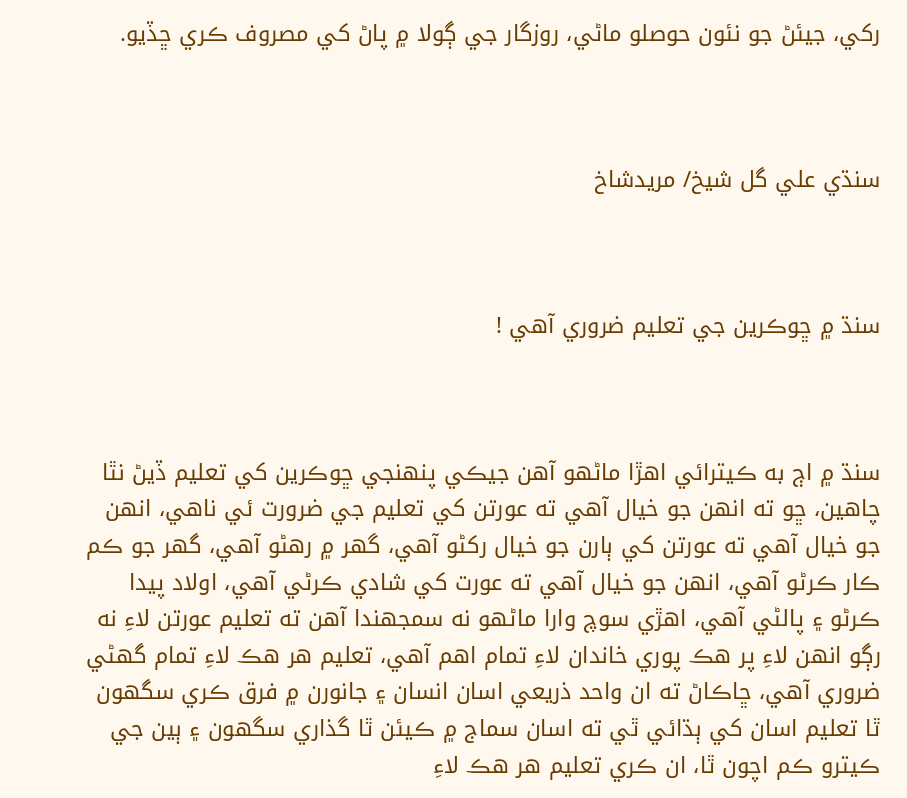رکي، جيئڻ جو نئون حوصلو ماڻي، روزگار جي ڳولا ۾ پاڻ کي مصروف ڪري ڇڏيو.



سنڌي علي گل شيخ/ مريدشاخ



سنڌ ۾ ڇوڪرين جي تعليم ضروري آھي !



سنڌ ۾ اڄ به ڪيترائي اهڙا ماڻهو آهن جيڪي پنهنجي ڇوڪرين کي تعليم ڏيڻ نٿا چاهين، ڇو ته انهن جو خيال آهي ته عورتن کي تعليم جي ضرورت ئي ناهي، انهن جو خيال آهي ته عورتن کي ٻارن جو خيال رکڻو آهي، گهر ۾ رهڻو آھي، گهر جو ڪم ڪار ڪرڻو آھي، انھن جو خيال آھي ته عورت کي شادي ڪرڻي آھي، اولاد پيدا ڪرڻو ۽ پالڻي آهي، اهڙي سوچ وارا ماڻهو نه سمجهندا آهن ته تعليم عورتن لاءِ نه رڳو انهن لاءِ پر هڪ پوري خاندان لاءِ تمام اهم آهي، تعليم هر هڪ لاءِ تمام گهڻي ضروري آهي، ڇاڪاڻ ته ان واحد ذريعي اسان انسان ۽ جانورن ۾ فرق ڪري سگهون ٿا تعليم اسان کي ٻڌائي ٿي ته اسان سماج ۾ ڪيئن ٿا گذاري سگهون ۽ ٻين جي ڪيترو ڪم اچون ٿا، ان ڪري تعليم هر هڪ لاءِ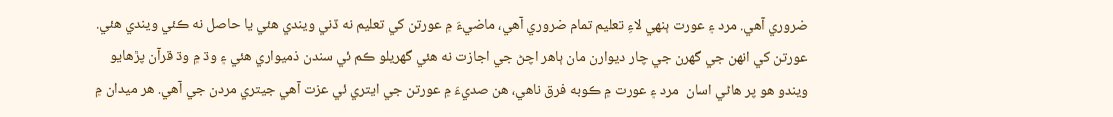ضروري آهي. مرد ۽ عورت ٻنهي لاءِ تعليم تمام ضروري آھي، ماضيءَ ۾ عورتن کي تعليم نه ڏني ويندي هئي يا حاصل نه ڪئي ويندي هئي. عورتن کي انهن جي گهرن جي چار ديوارن مان ٻاهر اچڻ جي اجازت نه هئي گهريلو ڪم ئي سندن ذميواري هئي ۽ وڌ ۾ وڌ قرآن پڙهايو ويندو هو پر هاڻي اسان  مرد ۽ عورت ۾ ڪوبه فرق ناهي، هن صديءَ ۾ عورتن جي ايتري ئي عزت آهي جيتري مردن جي آهي. هر ميدان ۾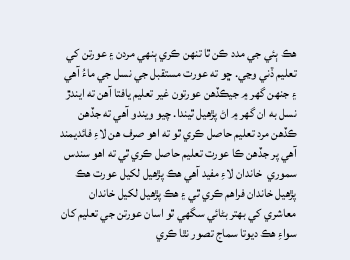هڪ ٻئي جي مدد ڪن ٿا تنهن ڪري ٻنهي مردن ۽ عورتن کي تعليم ڏني وڃي. ڇو ته عورت مستقبل جي نسل جي ماءُ آهي ۽ جنهن گهر ۾ جيڪڏهن عورتون غير تعليم يافتا آهن ته ايندڙ نسل به ان گهر ۾ اڻ پڙهيل ٿيندا. چيو ويندو آهي ته جڏهن ڪڏهن مرد تعليم حاصل ڪري ٿو ته اهو صرف هن لاءِ فائديمند آهي پر جڏهن ڪا عورت تعليم حاصل ڪري ٿي ته اهو سندس سموري  خاندان لاءِ مفيد آهي هڪ پڙهيل لکيل عورت هڪ پڙهيل خاندان فراهم ڪري ٿي ۽ هڪ پڙهيل لکيل خاندان معاشري کي بهتر بڻائي سگهي ٿو اسان عورتن جي تعليم کان سواءِ هڪ ديوتا سماج تصور نٿا ڪري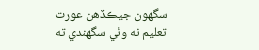سگھون جيڪڏهن عورت تعليم نه وٺي سگهندي ته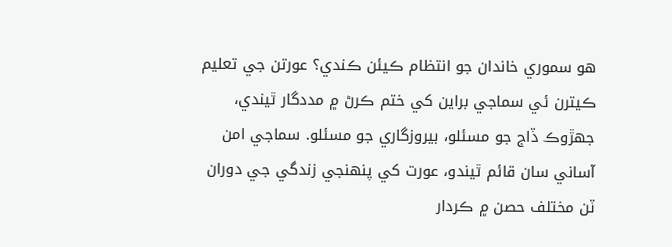هو سموري خاندان جو انتظام ڪيئن ڪندي؟ عورتن جي تعليم ڪيترن ئي سماجي براين کي ختم ڪرڻ ۾ مددگار ٿيندي، جهڙوڪ ڏاج جو مسئلو، بيروزگاري جو مسئلو. سماجي امن آساني سان قائم ٿيندو، عورت کي پنهنجي زندگي جي دوران ٽن مختلف حصن ۾ ڪردار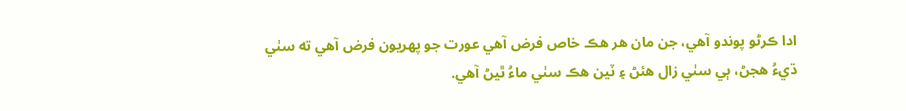ادا ڪرڻو پوندو آهي، جن مان هر هڪ خاص فرض آهي عورت جو پهريون فرض آهي ته سٺي ڌيءُ هجڻ، ٻي سٺي زال هئڻ ۽ ٽين هڪ سٺي ماءُ ٿيڻ آهي.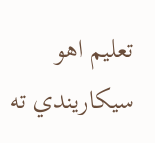تعليم اھو سيکاريندي ته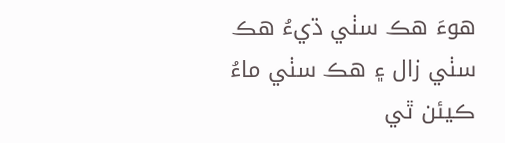هوءَ هڪ سٺي ڌيءُ هڪ سٺي زال ۽ هڪ سٺي ماءُ ڪيئن ٿي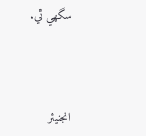سگھي ٿي.



انجنيئر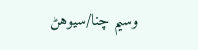وسيم چنا/سيوهڻ